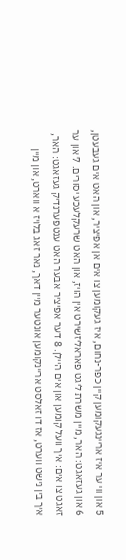5 און ווי ער איז אריינגעקומען קיין כפר-נחום, איז געקומען צו אים אן אפיציר, און האט אים געבעטן, 6 און געזאגט: האר, מיין משרת ליגט פאראליזשירט אין הויז, און האט שרעקלעכע יסורים. 7 און ער זאגט צו אים: איך וועל קומען און אים היילן. 8 דער אפיציר אבער האט ענטפערנדיק געזאגט: האר, איך בין נישט ווערט, אז דו זאלסט אריינקומען אונטער מיין דאך, נאר זאג בלויז א ווארט, און מיין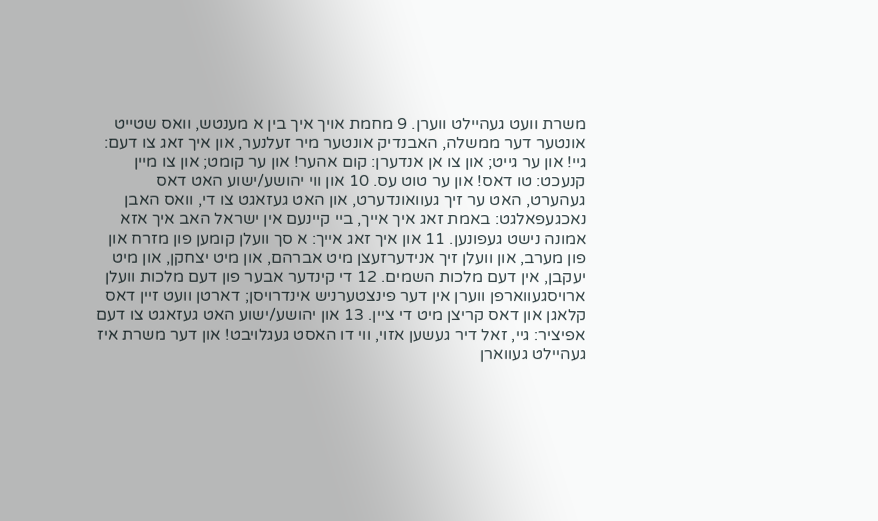משרת וועט געהיילט ווערן. 9 מחמת אויך איך בין א מענטש, וואס שטייט אונטער דער ממשלה, האבנדיק אונטער מיר זעלנער, און איך זאג צו דעם: גיי! און ער גייט; און צו אן אנדערן: קום אהער! און ער קומט; און צו מיין קנעכט: טו דאס! און ער טוט עס. 10 און ווי יהושע/ישוע האט דאס געהערט, האט ער זיך געוואונדערט, און האט געזאגט צו די, וואס האבן נאכגעפאלגט: באמת זאג איך אייך, ביי קיינעם אין ישראל האב איך אזא אמונה נישט געפונען. 11 און איך זאג אייך: א סך וועלן קומען פון מזרח און פון מערב, און וועלן זיך אנידערזעצן מיט אברהם, און מיט יצחקן, און מיט יעקבן, אין דעם מלכות השמים. 12 די קינדער אבער פון דעם מלכות וועלן ארויסגעווארפן ווערן אין דער פינצטערניש אינדרויסן; דארטן וועט זיין דאס קלאגן און דאס קריצן מיט די ציין. 13 און יהושע/ישוע האט געזאגט צו דעם אפיציר: גיי, זאל דיר געשען אזוי, ווי דו האסט געגלויבט! און דער משרת איז געהיילט געווארן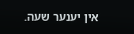אין יענער שעה.